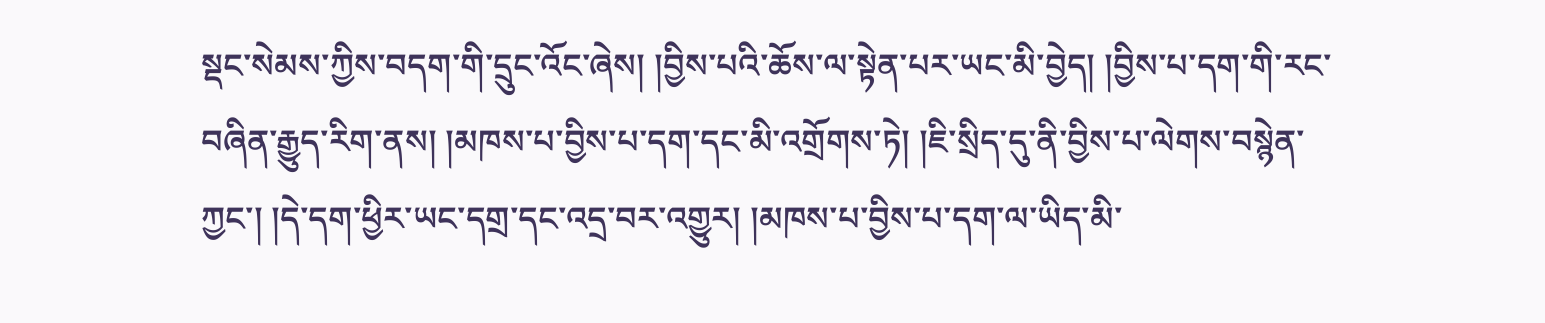སྡང་སེམས་ཀྱིས་བདག་གི་དྲུང་འོང་ཞེས། །བྱིས་པའི་ཆོས་ལ་སྟེན་པར་ཡང་མི་བྱེད། །བྱིས་པ་དག་གི་རང་བཞིན་རྒྱུད་རིག་ནས། །མཁས་པ་བྱིས་པ་དག་དང་མི་འགྲོགས་ཏེ། །ཇི་སྲིད་དུ་ནི་བྱིས་པ་ལེགས་བསྙེན་ཀྱང་། །དེ་དག་ཕྱིར་ཡང་དགྲ་དང་འདྲ་བར་འགྱུར། །མཁས་པ་བྱིས་པ་དག་ལ་ཡིད་མི་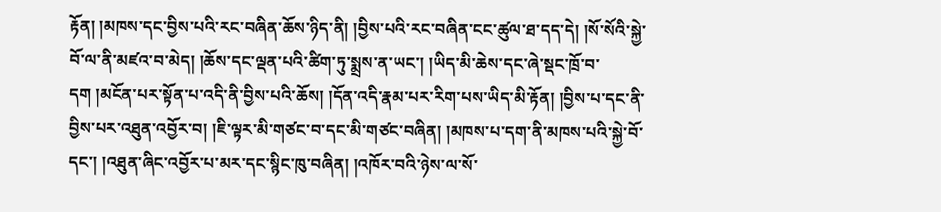རྟོན། །མཁས་དང་བྱིས་པའི་རང་བཞིན་ཆོས་ཉིད་ནི། །བྱིས་པའི་རང་བཞིན་ངང་ཚུལ་ཐ་དད་དེ། །སོ་སོའི་སྐྱེ་བོ་ལ་ནི་མཛའ་བ་མེད། །ཆོས་དང་ལྡན་པའི་ཚིག་ཏུ་སྨྲས་ན་ཡང་། །ཡིད་མི་ཆེས་དང་ཞེ་སྡང་ཁྲོ་བ་དག །མངོན་པར་སྟོན་པ་འདི་ནི་བྱིས་པའི་ཆོས། །དོན་འདི་རྣམ་པར་རིག་པས་ཡིད་མི་རྟོན། །བྱིས་པ་དང་ནི་བྱིས་པར་འཐུན་འབྱོར་བ། །ཇི་ལྟར་མི་གཙང་བ་དང་མི་གཙང་བཞིན། །མཁས་པ་དག་ནི་མཁས་པའི་སྐྱེ་བོ་དང་། །འཐུན་ཞིང་འབྱོར་པ་མར་དང་སྙིང་ཁུ་བཞིན། །འཁོར་བའི་ཉེས་ལ་སོ་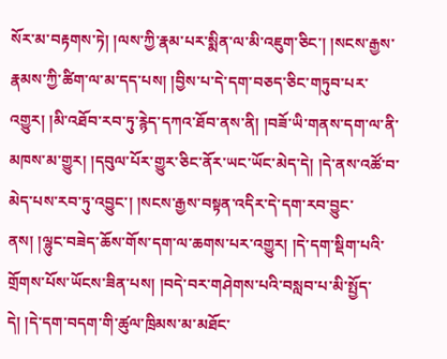སོར་མ་བརྟགས་ཏེ། །ལས་ཀྱི་རྣམ་པར་སྨིན་ལ་མི་འཇུག་ཅིང་། །སངས་རྒྱས་རྣམས་ཀྱི་ཚིག་ལ་མ་དད་པས། །བྱིས་པ་དེ་དག་བཅད་ཅིང་གཏུབ་པར་འགྱུར། །མི་འཐོབ་རབ་ཏུ་རྙེད་དཀའ་ཐོབ་ནས་ནི། །བཟོ་ཡི་གནས་དག་ལ་ནི་མཁས་མ་གྱུར། །དབུལ་པོར་གྱུར་ཅིང་ནོར་ཡང་ཡོང་མེད་དེ། །དེ་ནས་འཚོ་བ་མེད་པས་རབ་ཏུ་འབྱུང་། །སངས་རྒྱས་བསྟན་འདིར་དེ་དག་རབ་བྱུང་ནས། །ལྷུང་བཟེད་ཆོས་གོས་དག་ལ་ཆགས་པར་འགྱུར། །དེ་དག་སྡིག་པའི་གྲོགས་པོས་ཡོངས་ཟིན་པས། །བདེ་བར་གཤེགས་པའི་བསླབ་པ་མི་སྤྱོད་དེ། །དེ་དག་བདག་གི་ཚུལ་ཁྲིམས་མ་མཐོང་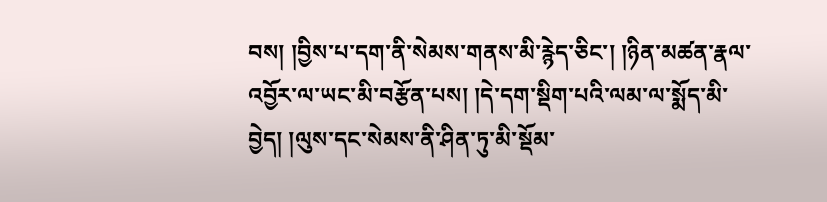བས། །བྱིས་པ་དག་ནི་སེམས་གནས་མི་རྙེད་ཅིང་། །ཉིན་མཚན་རྣལ་འབྱོར་ལ་ཡང་མི་བརྩོན་པས། །དེ་དག་སྡིག་པའི་ལམ་ལ་སྨོད་མི་བྱེད། །ལུས་དང་སེམས་ནི་ཤིན་ཏུ་མི་སྡོམ་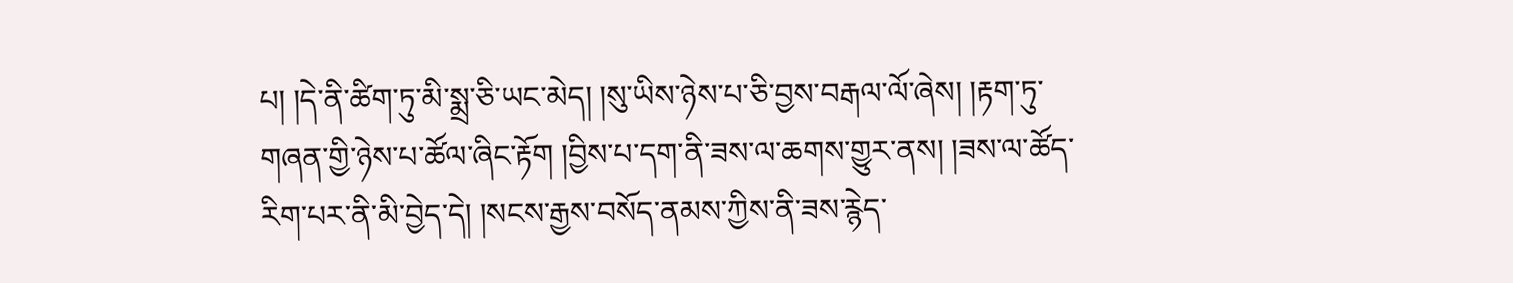པ། །དེ་ནི་ཚིག་ཏུ་མི་སྨྲ་ཅི་ཡང་མེད། །སུ་ཡིས་ཉེས་པ་ཅི་བྱས་བརྒལ་ལོ་ཞེས། །རྟག་ཏུ་གཞན་གྱི་ཉེས་པ་ཚོལ་ཞིང་རྟོག །བྱིས་པ་དག་ནི་ཟས་ལ་ཆགས་གྱུར་ནས། །ཟས་ལ་ཚོད་རིག་པར་ནི་མི་བྱེད་དེ། །སངས་རྒྱས་བསོད་ནམས་ཀྱིས་ནི་ཟས་རྙེད་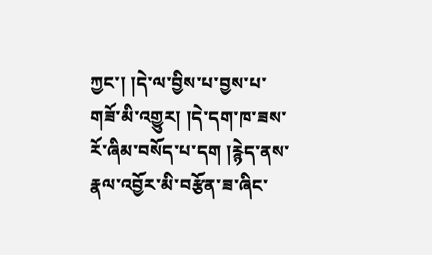ཀྱང་། །དེ་ལ་བྱིས་པ་བྱས་པ་གཟོ་མི་འགྱུར། །དེ་དག་ཁ་ཟས་རོ་ཞིམ་བསོད་པ་དག །རྙེད་ནས་རྣལ་འབྱོར་མི་བརྩོན་ཟ་ཞིང་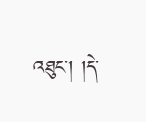འཐུང་། །དེ་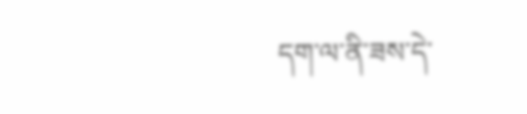དག་ལ་ནི་ཟས་དེ་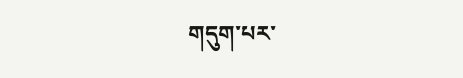གདུག་པར་